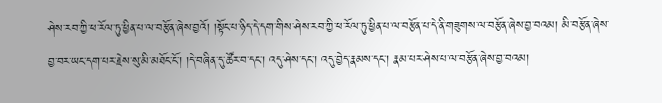ཤེས་རབ་ཀྱི་ཕ་རོལ་ཏུ་ཕྱིན་པ་ལ་བརྩོན་ཞེས་བྱའོ། །སྟོང་པ་ཉིད་དེ་དག་གིས་ཤེས་རབ་ཀྱི་ཕ་རོལ་ཏུ་ཕྱིན་པ་ལ་བརྩོན་པ་དེ་ནི་གཟུགས་ལ་བརྩོན་ཞེས་བྱ་བའམ། མི་བརྩོན་ཞེས་བྱ་བར་ཡང་དག་པར་རྗེས་སུ་མི་མཐོང་ངོ་། །དེ་བཞིན་དུ་ཚོར་བ་དང་། འདུ་ཤེས་དང་། འདུ་བྱེད་རྣམས་དང་། རྣམ་པར་ཤེས་པ་ལ་བརྩོན་ཞེས་བྱ་བའམ།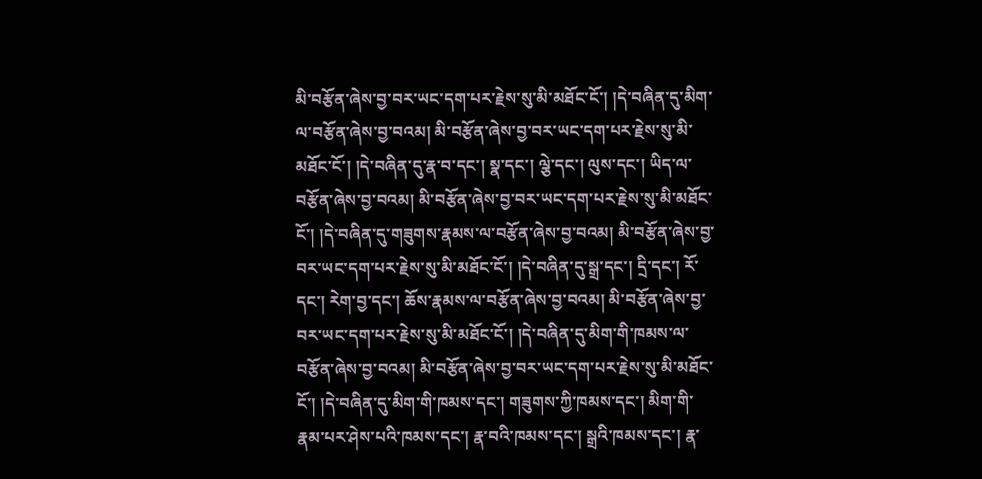མི་བརྩོན་ཞེས་བྱ་བར་ཡང་དག་པར་རྗེས་སུ་མི་མཐོང་ངོ་། །དེ་བཞིན་དུ་མིག་ལ་བརྩོན་ཞེས་བྱ་བའམ། མི་བརྩོན་ཞེས་བྱ་བར་ཡང་དག་པར་རྗེས་སུ་མི་མཐོང་ངོ་། །དེ་བཞིན་དུ་རྣ་བ་དང་། སྣ་དང་། ལྕེ་དང་། ལུས་དང་། ཡིད་ལ་བརྩོན་ཞེས་བྱ་བའམ། མི་བརྩོན་ཞེས་བྱ་བར་ཡང་དག་པར་རྗེས་སུ་མི་མཐོང་ངོ་། །དེ་བཞིན་དུ་གཟུགས་རྣམས་ལ་བརྩོན་ཞེས་བྱ་བའམ། མི་བརྩོན་ཞེས་བྱ་བར་ཡང་དག་པར་རྗེས་སུ་མི་མཐོང་ངོ་། །དེ་བཞིན་དུ་སྒྲ་དང་། དྲི་དང་། རོ་དང་། རེག་བྱ་དང་། ཆོས་རྣམས་ལ་བརྩོན་ཞེས་བྱ་བའམ། མི་བརྩོན་ཞེས་བྱ་བར་ཡང་དག་པར་རྗེས་སུ་མི་མཐོང་ངོ་། །དེ་བཞིན་དུ་མིག་གི་ཁམས་ལ་བརྩོན་ཞེས་བྱ་བའམ། མི་བརྩོན་ཞེས་བྱ་བར་ཡང་དག་པར་རྗེས་སུ་མི་མཐོང་ངོ་། །དེ་བཞིན་དུ་མིག་གི་ཁམས་དང་། གཟུགས་ཀྱི་ཁམས་དང་། མིག་གི་རྣམ་པར་ཤེས་པའི་ཁམས་དང་། རྣ་བའི་ཁམས་དང་། སྒྲའི་ཁམས་དང་། རྣ་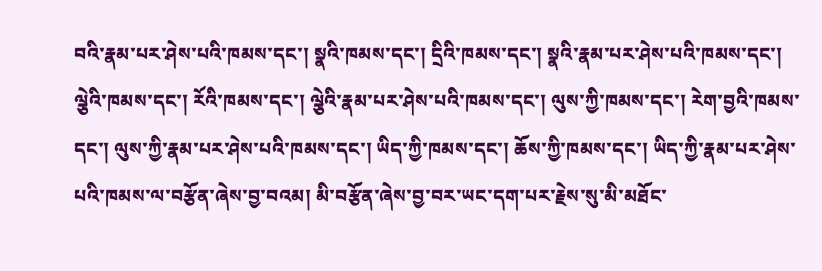བའི་རྣམ་པར་ཤེས་པའི་ཁམས་དང་། སྣའི་ཁམས་དང་། དྲིའི་ཁམས་དང་། སྣའི་རྣམ་པར་ཤེས་པའི་ཁམས་དང་། ལྕེའི་ཁམས་དང་། རོའི་ཁམས་དང་། ལྕེའི་རྣམ་པར་ཤེས་པའི་ཁམས་དང་། ལུས་ཀྱི་ཁམས་དང་། རེག་བྱའི་ཁམས་དང་། ལུས་ཀྱི་རྣམ་པར་ཤེས་པའི་ཁམས་དང་། ཡིད་ཀྱི་ཁམས་དང་། ཆོས་ཀྱི་ཁམས་དང་། ཡིད་ཀྱི་རྣམ་པར་ཤེས་པའི་ཁམས་ལ་བརྩོན་ཞེས་བྱ་བའམ། མི་བརྩོན་ཞེས་བྱ་བར་ཡང་དག་པར་རྗེས་སུ་མི་མཐོང་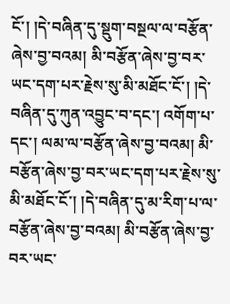ངོ་། །དེ་བཞིན་དུ་སྡུག་བསྔལ་ལ་བརྩོན་ཞེས་བྱ་བའམ། མི་བརྩོན་ཞེས་བྱ་བར་ཡང་དག་པར་རྗེས་སུ་མི་མཐོང་ངོ་། །དེ་བཞིན་དུ་ཀུན་འབྱུང་བ་དང་། འགོག་པ་དང་། ལམ་ལ་བརྩོན་ཞེས་བྱ་བའམ། མི་བརྩོན་ཞེས་བྱ་བར་ཡང་དག་པར་རྗེས་སུ་མི་མཐོང་ངོ་། །དེ་བཞིན་དུ་མ་རིག་པ་ལ་བརྩོན་ཞེས་བྱ་བའམ། མི་བརྩོན་ཞེས་བྱ་བར་ཡང་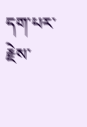དག་པར་རྗེས་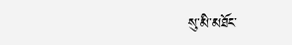སུ་མི་མཐོང་